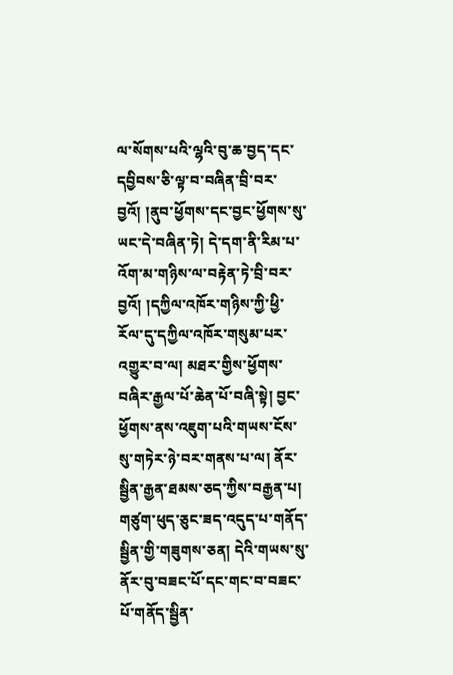ལ་སོགས་པའི་ལྷའི་བུ་ཆ་བྱད་དང་དབྱིབས་ཅི་ལྟ་བ་བཞིན་བྲི་བར་བྱའོ། །ནུབ་ཕྱོགས་དང་བྱང་ཕྱོགས་སུ་ཡང་དེ་བཞིན་ཏེ། དེ་དག་ནི་རིམ་པ་འོག་མ་གཉིས་ལ་བརྟེན་ཏེ་བྲི་བར་བྱའོ། །དཀྱིལ་འཁོར་གཉིས་ཀྱི་ཕྱི་རོལ་དུ་དཀྱིལ་འཁོར་གསུམ་པར་འགྱུར་བ་ལ། མཐར་གྱིས་ཕྱོགས་བཞིར་རྒྱལ་པོ་ཆེན་པོ་བཞི་སྟེ། བྱང་ཕྱོགས་ནས་འཇུག་པའི་གཡས་ངོས་སུ་གཏེར་ཉེ་བར་གནས་པ་ལ། ནོར་སྦྱིན་རྒྱན་ཐམས་ཅད་ཀྱིས་བརྒྱན་པ། གཙུག་ཕུད་ཅུང་ཟད་འདུད་པ་གནོད་སྦྱིན་གྱི་གཟུགས་ཅན། དེའི་གཡས་སུ་ནོར་བུ་བཟང་པོ་དང་གང་བ་བཟང་པོ་གནོད་སྦྱིན་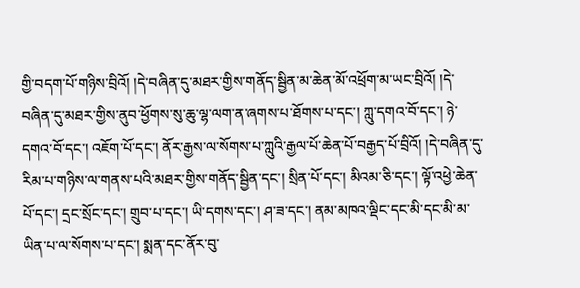གྱི་བདག་པོ་གཉིས་བྲིའོ། །དེ་བཞིན་དུ་མཐར་གྱིས་གནོད་སྦྱིན་མ་ཆེན་མོ་འཕྲོག་མ་ཡང་བྲིའོ། །དེ་བཞིན་དུ་མཐར་གྱིས་ནུབ་ཕྱོགས་སུ་ཆུ་ལྷ་ལག་ན་ཞགས་པ་ཐོགས་པ་དང་། ཀླུ་དགའ་བོ་དང་། ཉེ་དགའ་བོ་དང་། འཇོག་པོ་དང་། ནོར་རྒྱས་ལ་སོགས་པ་ཀླུའི་རྒྱལ་པོ་ཆེན་པོ་བརྒྱད་པོ་བྲིའོ། །དེ་བཞིན་དུ་རིམ་པ་གཉིས་ལ་གནས་པའི་མཐར་གྱིས་གནོད་སྦྱིན་དང་། སྲིན་པོ་དང་། མིའམ་ཅི་དང་། ལྟོ་འཕྱེ་ཆེན་པོ་དང་། དྲང་སྲོང་དང་། གྲུབ་པ་དང་། ཡི་དགས་དང་། ཤ་ཟ་དང་། ནམ་མཁའ་ལྡིང་དང་མི་དང་མི་མ་ཡིན་པ་ལ་སོགས་པ་དང་། སྨན་དང་ནོར་བུ་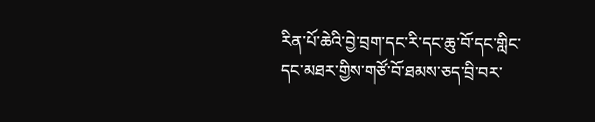རིན་པོ་ཆེའི་བྱེ་བྲག་དང་རི་དང་ཆུ་བོ་དང་གླིང་དང་མཐར་གྱིས་གཙོ་བོ་ཐམས་ཅད་བྲི་བར་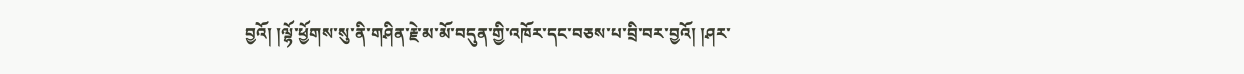བྱའོ། །ལྷོ་ཕྱོགས་སུ་ནི་གཤིན་རྗེ་མ་མོ་བདུན་གྱི་འཁོར་དང་བཅས་པ་བྲི་བར་བྱའོ། །ཤར་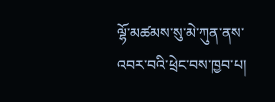ལྷོ་མཚམས་སུ་མེ་ཀུན་ནས་འབར་བའི་ཕྲེང་བས་ཁྱབ་པ།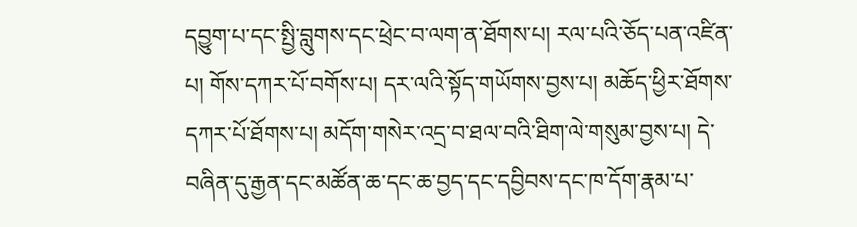དབྱུག་པ་དང་སྤྱི་བླུགས་དང་ཕྲེང་བ་ལག་ན་ཐོགས་པ། རལ་པའི་ཅོད་པན་འཛིན་པ། གོས་དཀར་པོ་བགོས་པ། དར་ལའི་སྟོད་གཡོགས་བྱས་པ། མཆོད་ཕྱིར་ཐོགས་དཀར་པོ་ཐོགས་པ། མདོག་གསེར་འདྲ་བ་ཐལ་བའི་ཐིག་ལེ་གསུམ་བྱས་པ། དེ་བཞིན་དུ་རྒྱན་དང་མཚོན་ཆ་དང་ཆ་བྱད་དང་དབྱིབས་དང་ཁ་དོག་རྣམ་པ་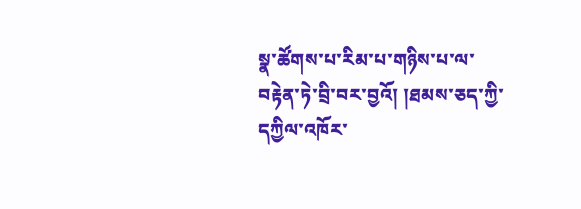སྣ་ཚོགས་པ་རིམ་པ་གཉིས་པ་ལ་བརྟེན་ཏེ་བྲི་བར་བྱའོ། །ཐམས་ཅད་ཀྱི་དཀྱིལ་འཁོར་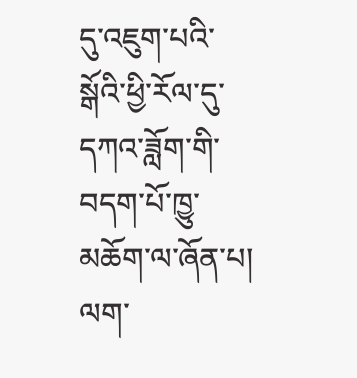དུ་འཇུག་པའི་སྒོའི་ཕྱི་རོལ་དུ་དཀའ་ཟློག་གི་བདག་པོ་ཁྱུ་མཆོག་ལ་ཞོན་པ། ལག་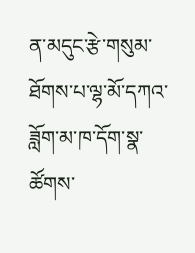ན་མདུང་རྩེ་གསུམ་ཐོགས་པ་ལྷ་མོ་དཀའ་ཟློག་མ་ཁ་དོག་སྣ་ཚོགས་